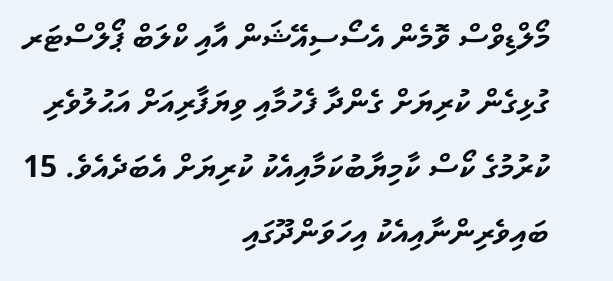މޯލްޑިވްސް ވޮމެން އެސޯސިއޭޝަން އާއި ކްލަބް ޕޯލްސްޓަރ ގުޅިގެން ކުރިޔަށް ގެންދާ ފެހުމާއި ވިޔަފާރިއަށް އަޙުލުވެރި ކުރުމުގެ ކޯސް ކާމިޔާބުކަމާއިއެކު ކުރިޔަށް އެބަދެއެވެ. 15 ބައިވެރިންނާއިއެކު އިހަވަންދޫގައި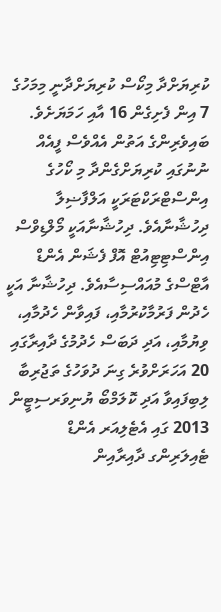ކުރިޔަށްދާ މިކޯސް ކުރިޔަށްދާނީ މިމަހުގެ 7 އިން ފެށިގެން 16 އާއި ހަމަޔަށެވެ.
ބައިވެރިންގެ އަތުން އެއްވެސް ފީއެއް ނުނުގައި ކުރިޔަށްގެންދާ މި ކޯހުގެ އިންސްޓްރަކްޓަރަކީ އަލްފާޟިލާ ދިހުޝާނާއެވެ. ދިހުޝާނާއަކީ މޯލްޑިވްސް އިންސްޓިޓިއުޓް އޮފް ފެޝަން އެންޑް އާޓްސްގެ މުއައްސިސާއެވެ. ދިހުޝާނާ އަކީ ހެދުން ފަރުމާކުރުމާއި، ފައިވާން ހެދުމާއި، ވިޔުމާއި، އަދި ދަބަސް ހެދުމުގެ ދާއިރާގައި 20 އަހަރަށްވުރެ ގިނަ ދުވަހުގެ ތަޖުރިބާ ލިބިފައިވާ އަދި ކޮލަމްބޯ ޔުނިވަރސިޓީން 2013 ގައި އެޓެލިއަރ އެންޑް ޓެއިލަރިންގ ދާއިރާއިން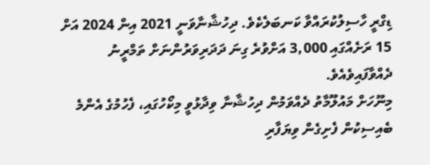ޑިގްރީ ހާސިލުކުރައްވާ ކަނބަލެކެވެ. ދިހުޝާނާވަނީ 2021 އިން 2024 އަށް 15 ރަށެއްގައި 3,000 އަށްވުރެ ގިނަ ދަދަރިވަރުންނަށް ތަމްރީނު ދެއްވާފައިވެއެވެ.
މިނޫހަށް މައުލޫމާތު ދެއްވަމުން ދިހުޝާނާ ވިދާޅުވީ މިކޯހުގައި، ފެހުމުގެ އެންމެ ބެއިސިކުން ފެށިގެން ވިޔަފާރި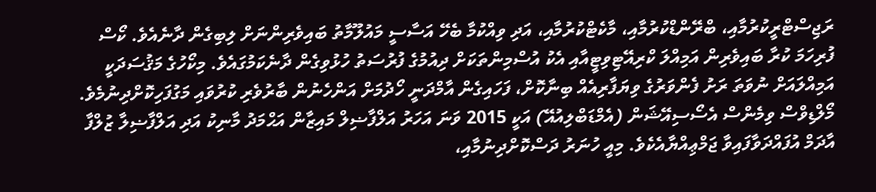ރަޖިސްޓްރީކުރުމާއި، ބްރޭންޑްކުރުމާއި، މާކެޓްކުރުމާއި، އަދި ވިއްކުމާ ބެހޭ އަސާސީ މައުލޫމާތު ބައިވެރިންނަށް ލިބިގެން ދާނެއެވެ. ކޯސް ފުރިހަމަ ކުރާ ބައިވެރިން އަމިއްލަ ކްރިއޭޓިވިޓީއާއި އެކު އުސްމިންތަކަށް ދިއުމުގެ ފުރުސަތު ހުޅުވިގެން ދާނެކަމުގައެވެ. މިކޯހުގެ މަޤުސަދަކީ އަމިއްލައަށް ނުވަތަ ރަށު ފެންވަރުގެ ވިޔަފާރިއެއް ބިނާކޮށް، ފަހައިގެން އާމްދަނީ ހޯދުމަށް އަންހެނުން ބާރުވެރި ކުރުވައި މަގުފަހިކޮށްދިނުމެވެ.
މޯލްޑިވްސް ވިމެންސް އެސޯސިއޭޝަން (އެމްޑަބްލިއުއޭ) އަކީ 2015 ވަނަ އަހަރު އަލްފާޟިލް މައިޒާން އަޙްމަދު މާނިކު އަދި އަލްފާޟިލާ ޒުލްފާ އާދަމް އުފައްދަވާފައިވާ ޖަމްޢިއްޔާއެކެވެ. މިއީ ހުނަރު ދަސްކޮށްދިނުމާއި،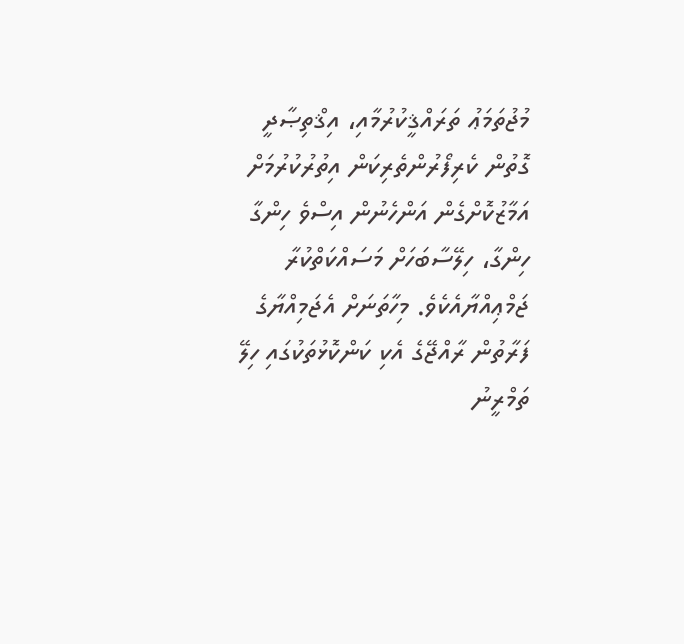މުޖުތަމަޢު ތަރައްޤީކުރުމާއި، އިޤްތިޞާދީ ގޮތުން ކެރިފޯރުންތެރިކަން އިތުރުކުރުމަށް އަމާޒުކޮށްގެން އަންހެނުން އިސްވެ ހިންގާ ހިންގާ، ހިލޭސާބަހަށް މަސައްކަތްކުރާ ޖަމްޢިއްޔާއެކެވެ. މިހާތަނަށް އެޖަމިއްޔާގެ ފަރާތުން ރާއްޖޭގެ އެކި ކަންކޮޅުތަކުގައި ހިލޭ ތަމްރީނު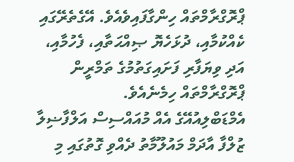ޕްރޮގްރާމްތައް ހިންގާފައިވެއެވެ. އޭގެތެރޭގައި ކެއްކުމާއި، ދުޅަހެޔޮ ޞިއްޙަތާއި، ފެހުމާއި، އަދި ވިޔަފާރި ފަށައިގަތުމުގެ ތަމްރީން ޕްރޮގްރާމްތައް ހިމެނެއެވެ.
އެމްޑަބްލިއުއޭގެ އެއް މުއައްސިސް އަލްފާޟިލާ ޒުލްފާ އާދަމް މައުލޫމާތު ދެއްވި ގޮތުގައި މި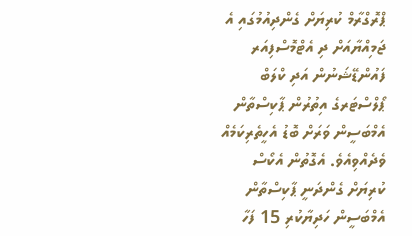ޕްރޮގްރާމް ކުރިޔަށް ގެންދިއުމުގައި އެ ޖަމިއްޔާއަށް ދި އެޓްމޮސްފިއަރ ފައުންޑޭޝަނުން އަދި ކްލަބް ޕޯލްސްޓަރގެ އިތުރުން ޕާކިސްތާން އެމްބަސީން ވަރަށް ބޮޑު އެހީތެރިކަމެއް ވެދެއްވިއެވެ. އެގޮތުން އެކޯސް ކުރިޔަށް ގެންދަނީ ޕާކިސްތާން އެމްބަސީން ހަދިޔާކުރި 15 ފަހާ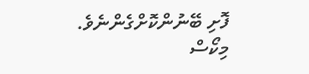ފޮށި ބޭނުންކޮށްގެންނެވެ.
މިކޯސް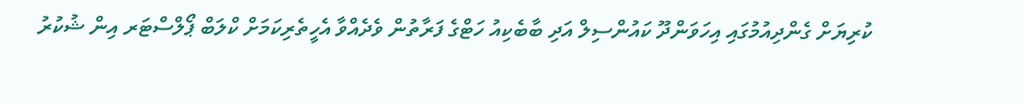ކުރިޔަށް ގެންދިއުމުގައި އިހަވަންދޫ ކައުންސިލް އަދި ބާބެކިއު ހަޓްގެ ފަރާތުން ވެދެއްވާ އެހީތެރިކަމަށް ކްލަބް ޕޯލްސްޓަރ އިން ޝުކުރު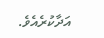އަދާކުރެއެވެ.